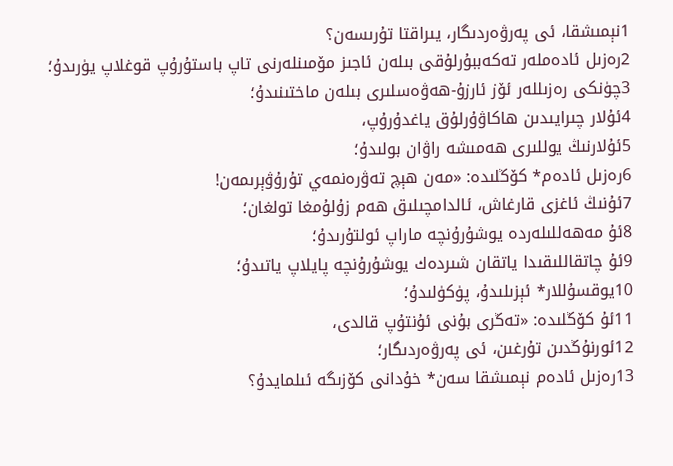1نېمىشقا، ئى پەرۋەردىگار، يىراقتا تۇرىسەن؟
2رەزىل ئادەملەر تەكەببۇرلۇقى بىلەن ئاجىز مۆمىنلەرنى تاپ باستۇرۇپ قوغلاپ يۈرىدۇ؛
3چۈنكى رەزىللەر ئۆز ئارزۇ-ھەۋەسلىرى بىلەن ماختىنىدۇ؛
4ئۇلار چىرايىدىن ھاكاۋۇرلۇق ياغدۇرۇپ،
5ئۇلارنىڭ يوللىرى ھەمىشە راۋان بولىدۇ؛
6رەزىل ئادەم* كۆڭلىدە: «مەن ھېچ تەۋرەنمەي تۇرۇۋېرىمەن!
7ئۇنىڭ ئاغزى قارغاش، ئالدامچىلىق ھەم زۇلۇمغا تولغان؛
8ئۇ مەھەللىلەردە يوشۇرۇنچە ماراپ ئولتۇرىدۇ؛
9ئۇ چاتقاللىقىدا ياتقان شىردەك يوشۇرۇنچە پايلاپ ياتىدۇ؛
10يوقسۇللار* ئېزىلىدۇ، پۈكۈلىدۇ؛
11ئۇ كۆڭلىدە: «تەڭرى بۇنى ئۇنتۇپ قالدى،
12ئورنۇڭدىن تۇرغىن، ئى پەرۋەردىگار؛
13رەزىل ئادەم نېمىشقا سەن* خۇدانى كۆزىگە ئىلمايدۇ؟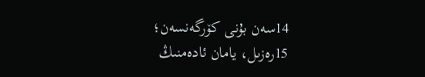14سەن بۇنى كۆرگەنسەن؛
15رەزىل، يامان ئادەمنىڭ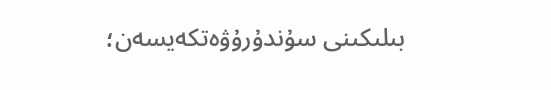بىلىكىنى سۇندۇرۇۋەتكەيسەن؛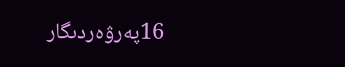16پەرۋەردىگار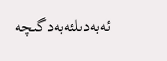ئەبەدىلئەبەدگىچە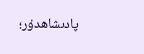پادىشاھدۇر؛